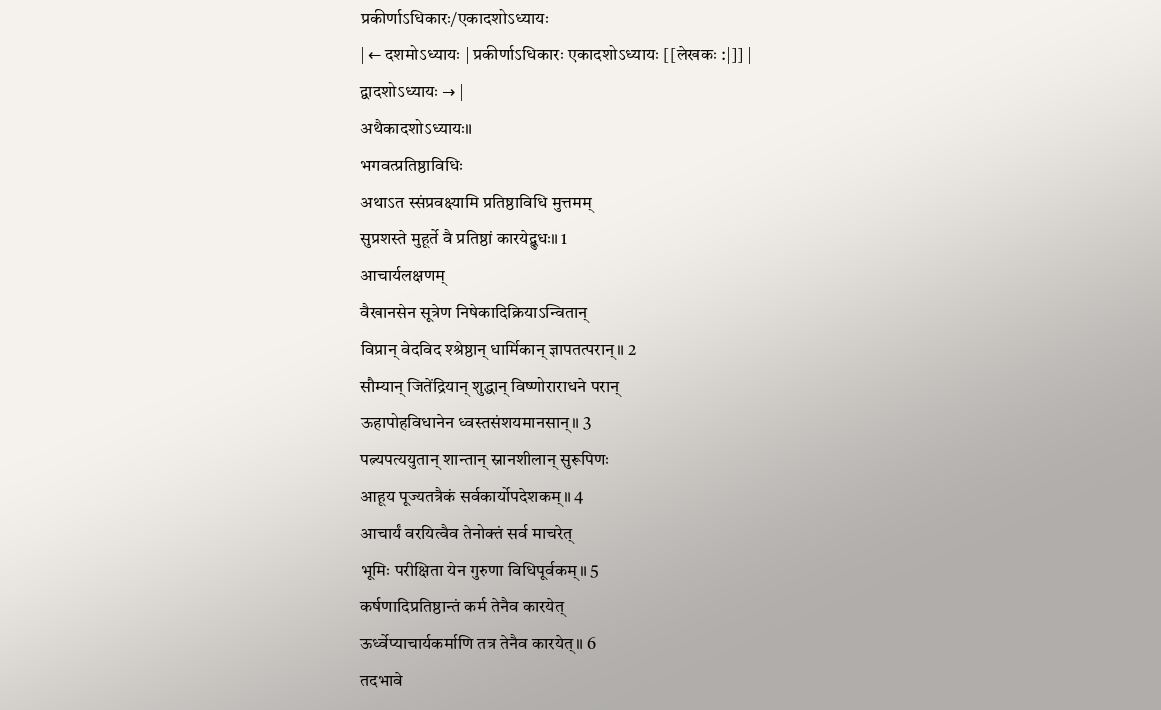प्रकीर्णाऽधिकारः/एकादशोऽध्यायः
| ← दशमोऽध्यायः | प्रकीर्णाऽधिकारः एकादशोऽध्यायः [[लेखकः :|]] |
द्वादशोऽध्यायः → |
अथैकादशोऽध्यायः॥
भगवत्प्रतिष्ठाविधिः
अथाऽत स्संप्रवक्ष्यामि प्रतिष्ठाविधि मुत्तमम्
सुप्रशस्ते मुहूर्ते वै प्रतिष्ठां कारयेद्बुधः॥ 1
आचार्यलक्षणम्
वैखानसेन सूत्रेण निषेकादिक्रियाऽन्वितान्
विप्रान् वेदविद श्श्रेष्ठान् धार्मिकान् ज्ञापतत्परान्॥ 2
सौम्यान् जितेंद्रियान् शुद्धान् विष्णोराराधने परान्
ऊहापोहविधानेन ध्वस्तसंशयमानसान्॥ 3
पत्न्यपत्ययुतान् शान्तान् स्नानशीलान् सुरूपिणः
आहूय पूज्यतत्रैकं सर्वकार्योपदेशकम्॥ 4
आचार्यं वरयित्वैव तेनोक्तं सर्व माचरेत्
भूमिः परीक्षिता येन गुरुणा विधिपूर्वकम्॥ 5
कर्षणादिप्रतिष्ठान्तं कर्म तेनैव कारयेत्
ऊर्ध्वेप्याचार्यकर्माणि तत्र तेनैव कारयेत्॥ 6
तदभावे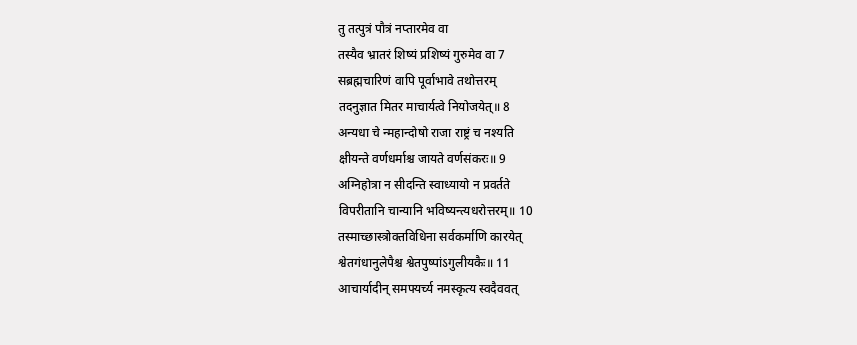तु तत्पुत्रं पौत्रं नप्तारमेव वा
तस्यैव भ्रातरं शिष्यं प्रशिष्यं गुरुमेव वा 7
सब्रह्मचारिणं वापि पूर्वाभावे तथोत्तरम्
तदनुज्ञात मितर माचार्यत्वे नियोजयेत्॥ 8
अन्यधा चे न्महान्दोषो राजा राष्ट्रं च नश्यति
क्षीयन्ते वर्णधर्माश्च जायते वर्णसंकरः॥ 9
अग्निहोत्रा न सीदन्ति स्वाध्यायो न प्रवर्तते
विपरीतानि चान्यानि भविष्यन्त्यधरोत्तरम्॥ 10
तस्माच्छास्त्रोक्तविधिना सर्वकर्माणि कारयेत्
श्वेतगंधानुलेपैश्च श्वेतपुष्पांऽगुलीयकैः॥ 11
आचार्यादीन् समफ्यर्च्य नमस्कृत्य स्वदैववत्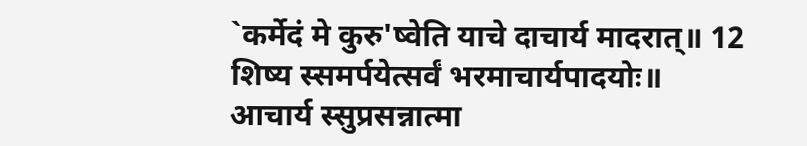`कर्मेदं मे कुरु'ष्वेति याचे दाचार्य मादरात्॥ 12
शिष्य स्समर्पयेत्सर्वं भरमाचार्यपादयोः॥
आचार्य स्सुप्रसन्नात्मा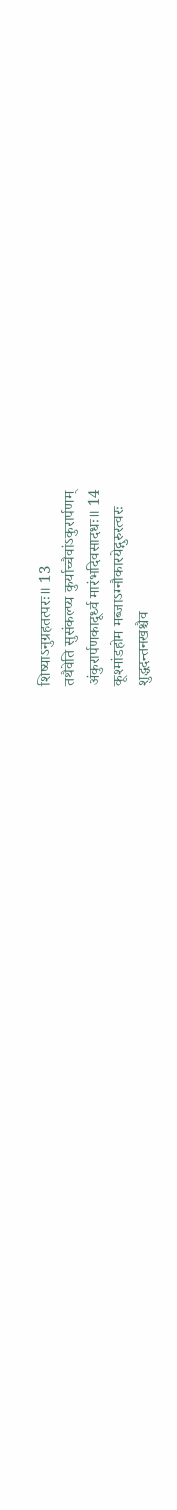शिष्याऽनुग्रहतत्परः॥ 13
तथैवेति सुसंकल्प्य कुर्याच्चैवांऽकुरार्पणम्
अंकुरार्पणकादूर्ध्व मारंभदिवसादधः॥ 14
कूश्मांडहोम मब्जाऽग्नौकारयेद्गुरुरत्वरः
शुद्धदन्तनखश्चैव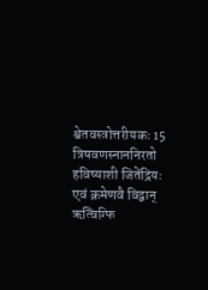श्वेतवस्त्रोत्तरीयकः 15
त्रिषवणस्नाननिरतो हविष्याशी जितेंद्रियः
एवं क्रमेणवै विद्वान् ऋत्विग्फि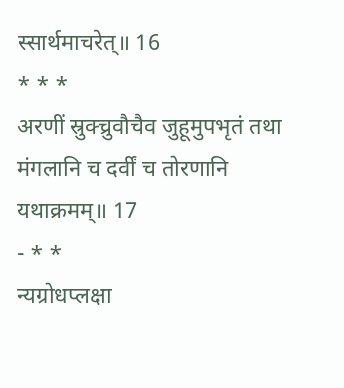स्सार्थमाचरेत्॥ 16
* * *
अरणीं स्रुक्च्रुवौचैव जुहूमुपभृतं तथा
मंगलानि च दर्वीं च तोरणानि यथाक्रमम्॥ 17
- * *
न्यग्रोधप्लक्षा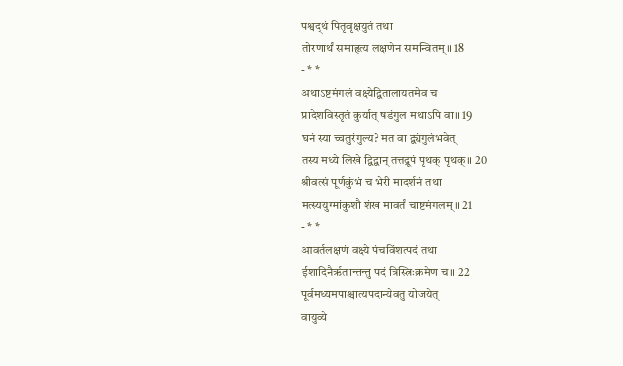पश्वद्थं पितृवृक्षयुतं तथा
तोरणार्थं समाहृत्य लक्षणेन समन्वितम्॥ 18
- * *
अथाऽष्टमंगलं वक्ष्येद्वितालायतमेव च
प्रादेशविस्तृतं कुर्यात् षडंगुल मथाऽपि वा॥ 19
घनं स्या च्चतुरंगुल्य? मत वा द्व्यंगुलंभवेत्
तस्य मध्ये लिखे द्विद्वान् तत्तद्रूपं पृथक् पृथक्॥ 20
श्रीवत्सं पूर्णकुंभं च भेरी मादर्शनं तथा
मत्स्ययुग्मांकुशौ शंख मावर्तं चाष्टमंगलम्॥ 21
- * *
आवर्तलक्षणं वक्ष्ये पंचविंशत्पदं तथा
ईशादिनैर्ऋतान्तन्तु पदं त्रिस्त्रिःक्रमेण च॥ 22
पूर्वमध्यमपाश्चात्यपदान्येवतु योजयेत्
वायुव्ये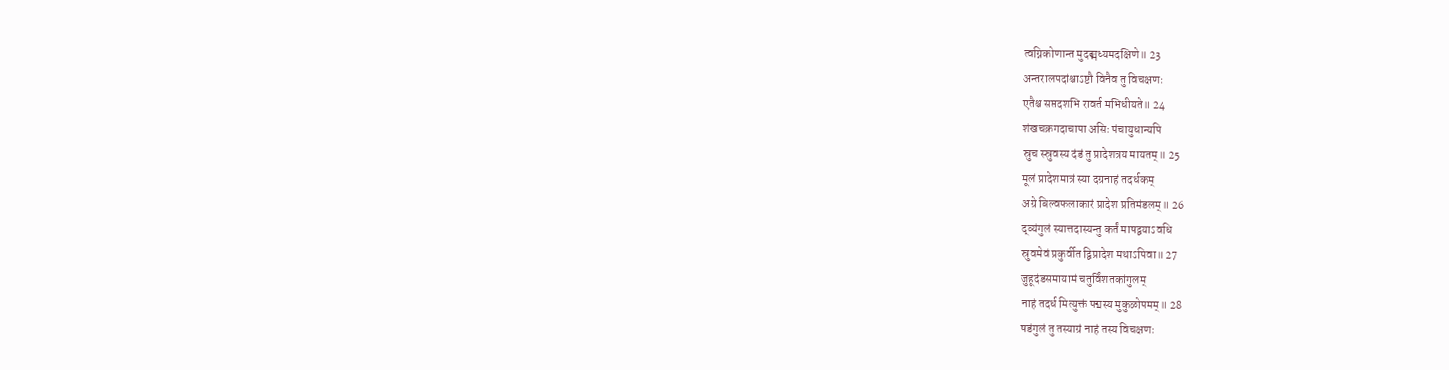त्वग्निकोणान्त मुदङ्मध्यमदक्षिणे॥ 23
अन्तरालपदांश्चाऽष्टौ विनैव तु विचक्षणः
एतैश्च सप्तदशभि रावर्त मभिधीयते॥ 24
शंखचक्रगदाचापा असिः पंचायुधान्यपि
स्रुच स्स्रुवस्य दंडं तु प्रादेशत्रय मायतम्॥ 25
मूलं प्रादेशमात्रं स्या दग्रनाहं तदर्धकम्
अग्रे बिल्वफलाकारं प्रादेश प्रतिमंडलम्॥ 26
द्व्यंगुलं स्यात्तदास्यन्तु कर्तं माषद्वयाऽवधि
स्रुवमेवं प्रकुर्वीत द्विप्रादेश मथाऽपिवा॥ 27
जुहूदंडसमायामं चतुर्विंशतकांगुलम्
नाहं तदर्ध मित्युक्तं पद्मस्य मुकुळोपमम्॥ 28
षडंगुलं तु तस्याग्रं नाहं तस्य विचक्षणः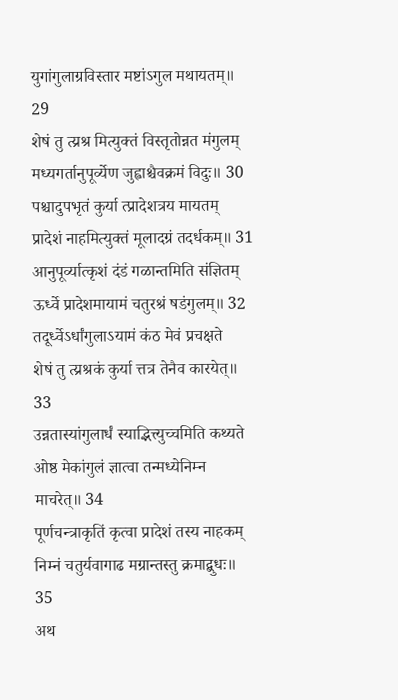युगांगुलाग्रविस्तार मष्टांऽगुल मथायतम्॥ 29
शेषं तु त्य्रश्र मित्युक्तं विस्तृतोन्नत मंगुलम्
मध्यगर्तानुपूर्व्येण जुह्वाश्चैवक्रमं विदुः॥ 30
पश्चादुपभृतं कुर्या त्प्रादेशत्रय मायतम्
प्रादेशं नाहमित्युक्तं मूलादग्रं तदर्धकम्॥ 31
आनुपूर्व्यात्कृशं दंडं गळान्तमिति संज्ञितम्
ऊर्ध्वे प्रादेशमायामं चतुरश्रं षडंगुलम्॥ 32
तदूर्ध्वेऽर्धांगुलाऽयामं कंठ मेवं प्रचक्षते
शेषं तु त्य्रश्रकं कुर्या त्तत्र तेनैव कारयेत्॥ 33
उन्नतास्यांगुलार्धं स्याद्भित्त्युच्चमिति कथ्यते
ओष्ठ मेकांगुलं ज्ञात्वा तन्मध्येनिम्न माचरेत्॥ 34
पूर्णचन्त्राकृतिं कृत्वा प्रादेशं तस्य नाहकम्
निम्नं चतुर्यवागाढ मग्रान्तस्तु क्रमाद्बुधः॥ 35
अथ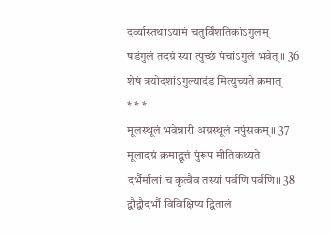दर्व्यास्तथाऽयामं चतुर्विंशतिकांऽगुलम्
षडंगुलं तदग्रं स्या त्पुच्छं पंचांऽगुलं भवेत्॥ 36
शेषं त्रयोदशांऽगुल्यादंड मित्युच्यते क्रमात्
* * *
मूलस्थूलं भवेन्नारी अग्रस्थूलं नपुंसकम्॥ 37
मूलादग्रं क्रमाद्वृत्तं पुंरूप मीतिकथ्यते
दर्भैर्मालां च कृत्वैव तस्यां पर्वणि पर्वणि॥ 38
द्वौद्वौदर्भौ विविक्षिप्य द्वितालं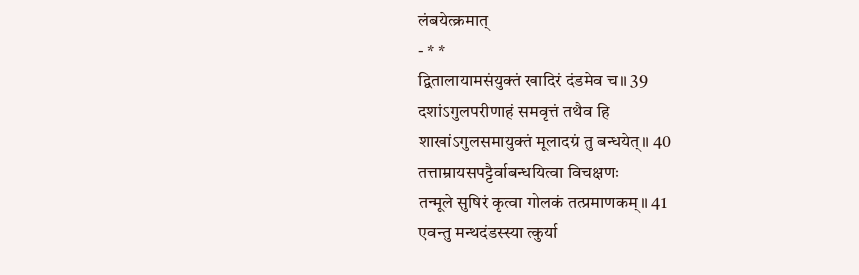लंबयेत्क्रमात्
- * *
द्वितालायामसंयुक्तं खादिरं दंडमेव च॥ 39
दशांऽगुलपरीणाहं समवृत्तं तथैव हि
शाखांऽगुलसमायुक्तं मूलादग्रं तु बन्धयेत्॥ 40
तत्ताम्रायसपट्टैर्वाबन्धयित्वा विचक्षणः
तन्मूले सुषिरं कृत्वा गोलकं तत्प्रमाणकम्॥ 41
एवन्तु मन्थदंडस्स्या त्कुर्या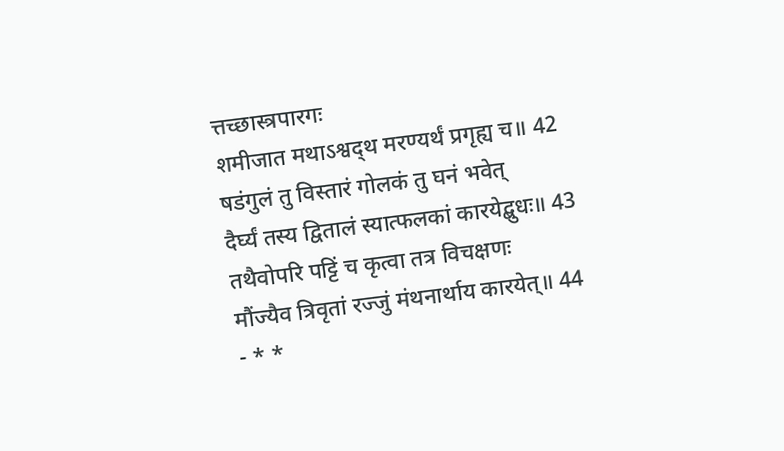त्तच्छास्त्रपारगः
शमीजात मथाऽश्वद्थ मरण्यर्थं प्रगृह्य च॥ 42
षडंगुलं तु विस्तारं गोलकं तु घनं भवेत्
दैर्घ्यं तस्य द्वितालं स्यात्फलकां कारयेद्बुधः॥ 43
तथैवोपरि पट्टिं च कृत्वा तत्र विचक्षणः
मौंज्यैव त्रिवृतां रज्जुं मंथनार्थाय कारयेत्॥ 44
- * *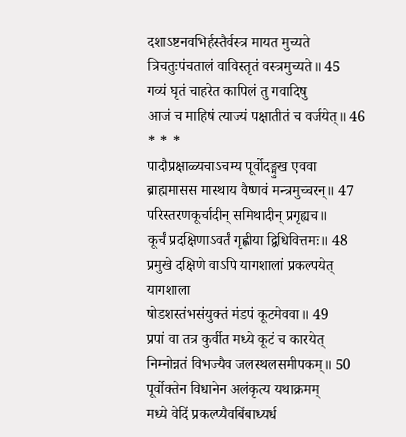दशाऽष्टनवभिर्हस्तैर्वस्त्र मायत मुच्यते
त्रिचतुःपंचतालं वाविस्तृतं वस्त्रमुच्यते॥ 45
गव्यं घृतं चाहरेत कापिलं तु गवादिषु
आजं च माहिषं त्याज्यं पक्षातीतं च वर्जयेत्॥ 46
* * *
पादौप्रक्षाळ्यचाऽचम्य पूर्वोदङ्मुख एववा
ब्राह्ममासस मास्थाय वैष्णवं मन्त्रमुच्चरन्॥ 47
परिस्तरणकूर्चादीन् समिथादीन् प्रगृह्यच॥
कूर्चं प्रदक्षिणाऽवर्तं गृह्णीया द्विधिवित्तमः॥ 48
प्रमुखे दक्षिणे वाऽपि यागशालां प्रकल्पयेत्
यागशाला
षोडशस्तंभसंयुक्तं मंडपं कूटमेववा॥ 49
प्रपां वा तत्र कुर्वीत मध्ये कूटं च कारयेत्
निम्नोन्नतं विभज्यैव जलस्थलसमीपकम्॥ 50
पूर्वोक्तेन विधानेन अलंकृत्य यथाक्रमम्
मध्ये वेदिं प्रकल्प्यैवबिंबाध्यर्ध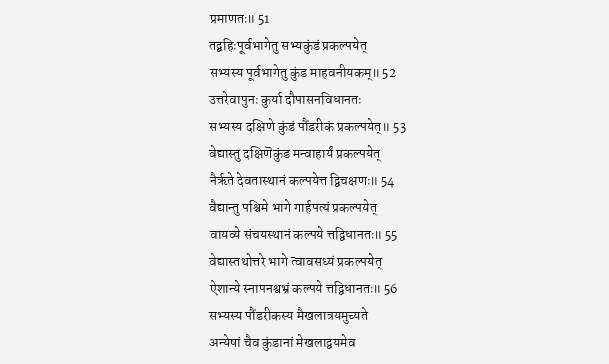प्रमाणतः॥ 51
तद्बहिःपूर्वभागेतु सभ्यकुंडं प्रकल्पयेत्
सभ्यस्य पूर्वभागेतु कुंड माहवनीयकम्॥ 52
उत्तरेवापुनः कुर्या दौपासनविधानतः
सभ्यस्य दक्षिणे कुंडं पौंडरीकं प्रकल्पयेत्॥ 53
वेद्यास्तु दक्षिणॆकुंड मन्वाहार्यं प्रकल्पयेत्
नैर्ऋते देवतास्थानं कल्पयेत्त द्विचक्षणः॥ 54
वैद्यान्तु पश्चिमे भागे गार्हपत्यं प्रकल्पयेत्
वायव्ये संचयस्थानं कल्पये त्तद्विधानतः॥ 55
वेद्यास्तथोत्तरे भागे त्वावसध्यं प्रकल्पयेत्
ऐशान्ये स्नापनश्वभ्रं कल्पये त्तद्विधानतः॥ 56
सभ्यस्य पौंडरीकस्य मैखलात्रयमुच्यते
अन्येषां चैव कुंडानां मेखलाद्वयमेव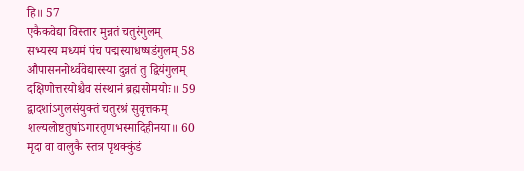हि॥ 57
एकैकवेद्या विस्तार मुन्नतं चतुरंगुलम्
सभ्यस्य मध्यमं पंच पद्मस्याधष्षडंगुलम् 58
औपासननोर्थ्ववेद्यास्स्या दुन्नतं तु द्वियंगुलम्
दक्षिणोत्तरयोश्चैव संस्थानं ब्रह्मसोमयोः॥ 59
द्वादशांऽगुलसंयुक्तं चतुरश्रं सुवृत्तकम्
शल्यलोष्टतुषांऽगारतृणभस्मादिहीनया॥ 60
मृदा वा वालुकै स्तत्र पृथक्कुंडं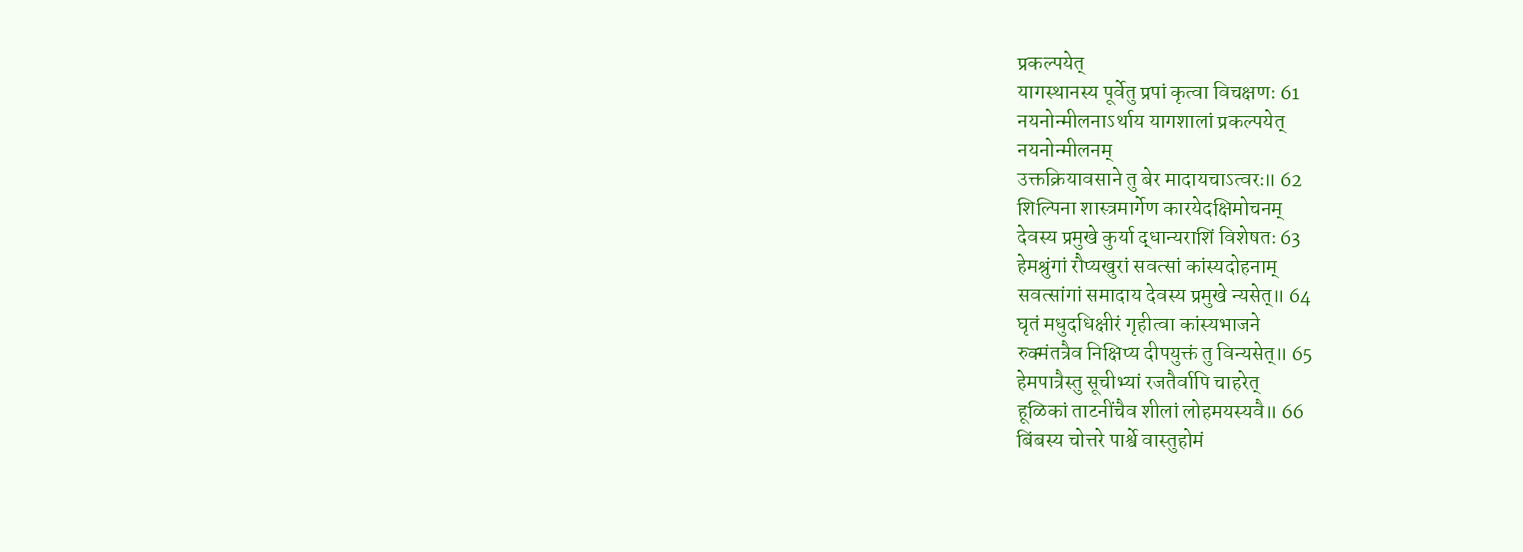प्रकल्पयेत्
यागस्थानस्य पूर्वेतु प्रपां कृत्वा विचक्षणः 61
नयनोन्मीलनाऽर्थाय यागशालां प्रकल्पयेत्
नयनोन्मीलनम्
उक्तक्रियावसाने तु बेर मादायचाऽत्वरः॥ 62
शिल्पिना शास्त्रमार्गेण कारयेदक्षिमोचनम्
देवस्य प्रमुखे कुर्या द्धान्यराशिं विशेषतः 63
हेमश्रुंगां रौप्यखुरां सवत्सां कांस्यदोहनाम्
सवत्सांगां समादाय देवस्य प्रमुखे न्यसेत्॥ 64
घृतं मधुदधिक्षीरं गृहीत्वा कांस्यभाजने
रुक्मंतत्रैव निक्षिप्य दीपयुक्तं तु विन्यसेत्॥ 65
हेमपात्रैस्तु सूचीभ्यां रजतैर्वापि चाहरेत्
हूळिकां ताटनींचैव शीलां लोहमयस्यवै॥ 66
बिंबस्य चोत्तरे पार्श्वे वास्तुहोमं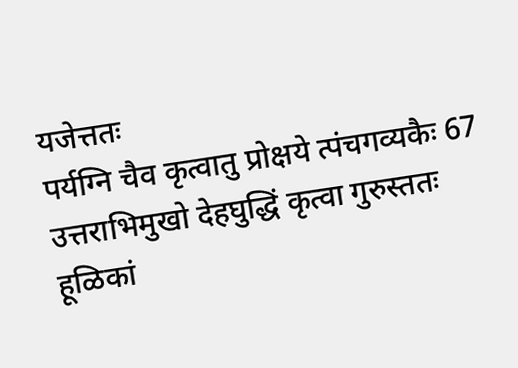यजेत्ततः
पर्यग्नि चैव कृत्वातु प्रोक्षये त्पंचगव्यकैः 67
उत्तराभिमुखो देहघुद्धिं कृत्वा गुरुस्ततः
हूळिकां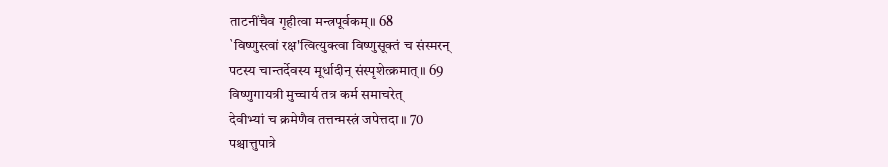ताटनींचैव गृहीत्वा मन्त्रपूर्वकम्॥ 68
`विष्णुस्त्वां रक्ष'त्वित्युक्त्वा विष्णुसूक्तं च संस्मरन्
पटस्य चान्तर्देवस्य मूर्धादीन् संस्पृशेत्क्रमात्॥ 69
विष्णुगायत्री मुच्चार्य तत्र कर्म समाचरेत्
देवीभ्यां च क्रमेणैव तत्तन्मस्त्रं जपेत्तदा॥ 70
पश्चात्तुपात्रे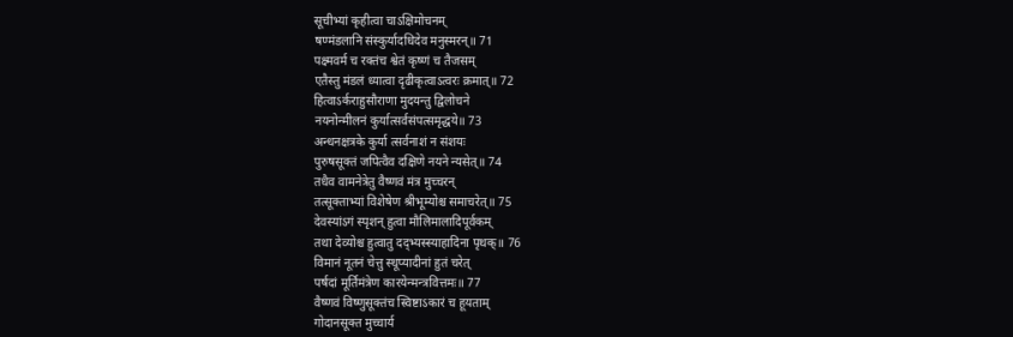सूचीभ्यां कृहीत्वा चाऽक्षिमोचनम्
षण्मंडलानि संस्कुर्यादधिदेव मनुस्मरन्॥ 71
पक्ष्मवर्म च रक्तंच श्वेतं कृष्णं च तैजसम्
एतैस्तु मंडलं ध्यात्वा दृढीकृत्वाऽत्वरः क्रमात्॥ 72
हित्वाऽर्कराहुसौराणा मुदयन्तु द्विलोचने
नयनोन्मीलनं कुर्यात्सर्वसंपत्समृद्धये॥ 73
अन्धनक्षत्रके कुर्या त्सर्वनाशं न संशयः
पुरुषसूक्तं जपित्वैव दक्षिणे नयने न्यसेत्॥ 74
तधैव वामनेत्रेतु वैष्णवं मंत्र मुच्चरन्
तत्सूक्ताभ्यां विशेषेण श्रीभूम्योश्च समाचरेत्॥ 75
देवस्यांऽगं स्पृशन् हुत्वा मौलिमालादिपूर्वकम्
तथा देव्योश्च हुत्वातु दद्भ्यस्स्याहादिना पृथक्॥ 76
विमानं नूतनं चेत्तु स्धूप्यादीनां हुतं चरेत्
पर्षदां मूर्तिमंत्रेण कारयेन्मन्त्रवित्तमः॥ 77
वैष्णवं विष्णुसूक्तंच स्विष्टाऽकारं च हूयताम्
गोदानसूक्त मुच्चार्य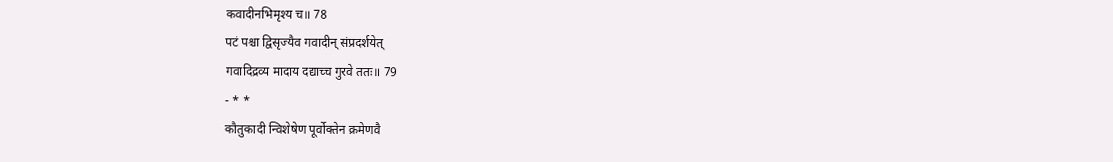कवादीनभिमृश्य च॥ 78
पटं पश्चा द्विसृज्यैव गवादीन् संप्रदर्शयेत्
गवादिद्रव्य मादाय दद्याच्च गुरवे ततः॥ 79
- * *
कौतुकादी न्विशेषेण पूर्वोक्तेन क्रमेणवै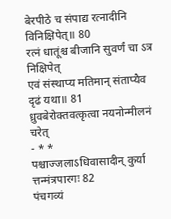बेरपीठे च संपाद्य रत्नादीनि विनिक्षिपेत्॥ 80
रत्नं धातूंश्च बीजानि सुवर्णं चा ऽत्र निक्षिपेत्
एवं संस्थाप्य मतिमान् संताप्यैव दृढं यथा॥ 81
ध्रुवबेरोक्तवत्कृत्वा नयनोन्मीलनं चरेत्
- * *
पश्चाज्जलाऽधिवासादीन् कुर्या त्तन्मंत्रपारगः 82
पंचगव्यं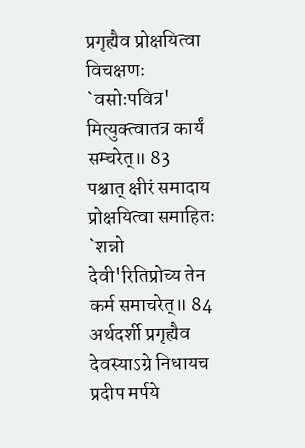प्रगृह्यैव प्रोक्षयित्वा विचक्षणः
`वसोःपवित्र' मित्युक्त्वातत्र कार्यं सम्चरेत्॥ 83
पश्चात् क्षीरं समादाय प्रोक्षयित्वा समाहितः
`शन्नो देवी'रितिप्रोच्य तेन कर्म समाचरेत्॥ 84
अर्थदर्शी प्रगृह्यैव देवस्याऽग्रे निधायच
प्रदीप मर्पये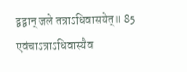द्वद्वान् जले तत्राऽधिवासयेत्॥ 85
एवंचाऽत्राऽधिवास्यैव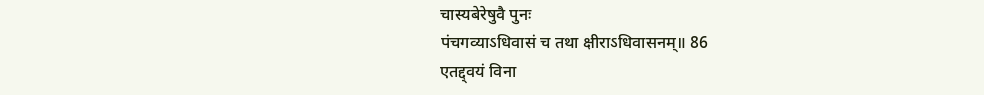चास्यबेरेषुवै पुनः
पंचगव्याऽधिवासं च तथा क्षीराऽधिवासनम्॥ 86
एतद्द्वयं विना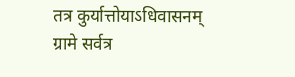तत्र कुर्यात्तोयाऽधिवासनम्
ग्रामे सर्वत्र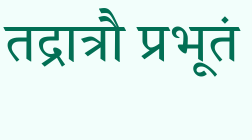तद्रात्रौ प्रभूतं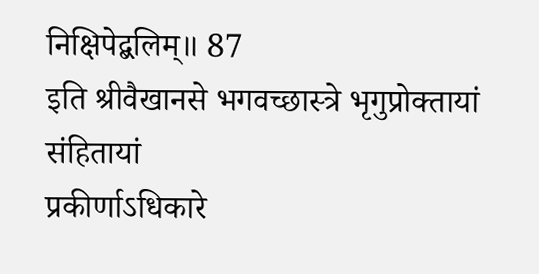निक्षिपेद्बलिम्॥ 87
इति श्रीवैखानसे भगवच्छास्त्रे भृगुप्रोक्तायां संहितायां
प्रकीर्णाऽधिकारे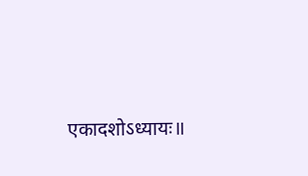एकादशोऽध्यायः॥